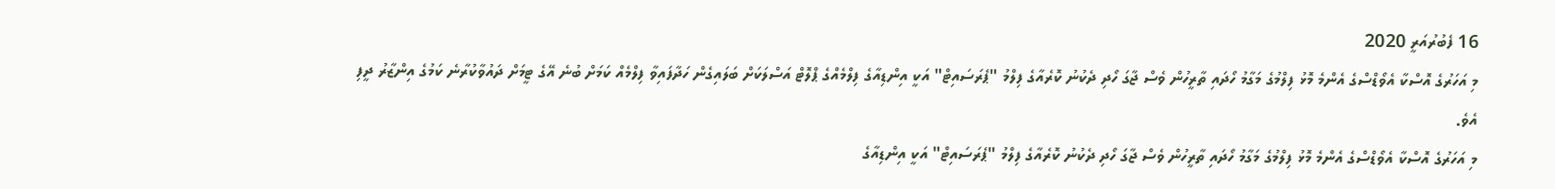16 ފެބުރުއަރީ 2020
މި އަހަރުގެ އޮސްކާ އެވޯޑްސްގެ އެންމެ މޮޅު ފިލްމުގެ މަގާމު ހޯދައި ތާރީހުން ވެސް ޖާގަ ހޯދި ދެކުނު ކޮރެއާގެ ފިލްމު "ޕެރަސައިޓް" އަކީ އިންޑިއާގެ ފިލްމެއްގެ ޕްލޮޓް އަސްލަކަށް ބަލައިގެން ހަދާފައިވާ ފިލްމެއް ކަމަށް ބުނެ އޭގެ ޓީމަށް ދައުވާކުރާނެ ކަމުގެ އިންޒާރު ދީފި އެވެ.
މި އަހަރުގެ އޮސްކާ އެވޯޑްސްގެ އެންމެ މޮޅު ފިލްމުގެ މަގާމު ހޯދައި ތާރީހުން ވެސް ޖާގަ ހޯދި ދެކުނު ކޮރެއާގެ ފިލްމު "ޕެރަސައިޓް" އަކީ އިންޑިއާގެ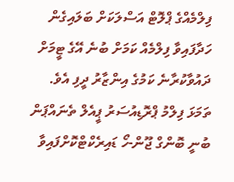ފިލްމެއްގެ ޕްލޮޓް އަސްލަކަށް ބަލައިގެން ހަދާފައިވާ ފިލްމެއް ކަމަށް ބުނެ އޭގެ ޓީމަށް ދައުވާކުރާނެ ކަމުގެ އިންޒާރު ދީފި އެވެ.
ތަމަޅަ ފިލްމު ޕްރޮޑިއުސަރު ޕީއެލް ތެނައްޕަން ބުނީ ބޮންގް ޖޫން-ހޯ ޑައިރެކްޓްކޮށްފައިވާ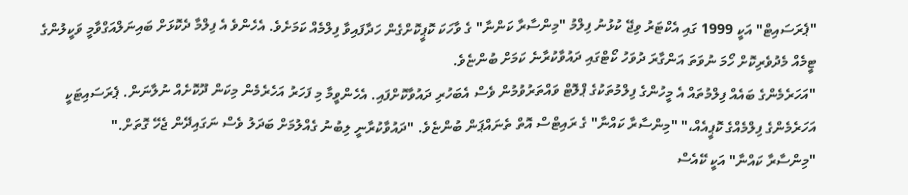"ޕެރަސައިޓް" އަކީ 1999 ގައި އެކްޓަރު ވިޖޭ ކުޅުނު ފިލްމު "މިންސާރާ ކަންނާ" ގެ ވާހަކަ ކޮޕީކޮށްގެން ހަދާފައިވާ ފިލްމެއް ކަމަށެވެ. އެހެންވެ އެ ފިލްމާ ދެކޮޅަށް ބައިނަލްއަގްވާމީ ވަކީލުންގެ ޓީމެއް މެދުވެރިކޮށް ހޯމަ ނުވަތަ އަންގާރަ ދުވަހު ކޯޓްގައި ދައުވާކުރާނެ ކަމަށް ބުންޏެވެ.
"އަހަރެމެންގެ ބައެއް ފިލްމުތައް އެ މީހުންގެ ފިލްމުތަކުގެ ޕްލޮޓް ވައްތަރުވުމުން ވެސް އެބަހުރި ދައުވާކޮށްފައި. އެހެންވީމާ މި ފަހަރު އަހެރެމެން މިކަން ދޫކޮށެއް ނުލާނަން. ޕެރަސައިޓަކީ އަހަރެމެންގެ ފިލްމެއްގެ ކޮޕީއެއް،" "މިންސާރާ ކައްނާ" ގެ ރައިޓްސް އޮތް ތެނައްޕަން ބުންޏެވެ. "ދައުވާކުރާނީ ލިބުނު ގެއްލުމަށް ބަދަލު ވެސް ނަގައިދޭން ޖެހޭ ގޮތަށް."
"މިންސާރާ ކައްނާ" އަކީ ކޭއެސް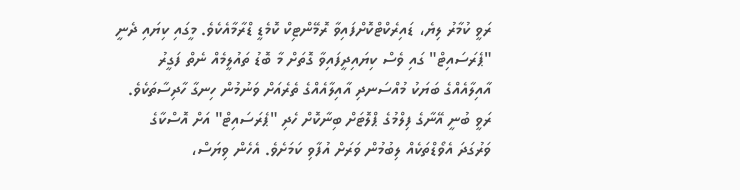ރަވީ ކުމާރު ލިޔެ، ޑައިރެކްޓްކޮށްފައިވާ ރޮމޭންޓިކް ކޮމެޑީ ޑްރާމާއެކެވެ. މީގައި ކިޔައި ދެނީ "ޕެރަސައިޓް" ގައި ވެސް ކިޔައިދީފައިވާ ގޮތަށް މާ ބޮޑު ތައުލީމެއް ނެތް ފަގީރު އާއިލާއެއްގެ ބަޔަކު މުއްސަނދި އާއިލާއެއްގެ ތެރެއަށް ވަނުމުން ހިނގާ ހާދިސާތަކެވެ.
ރަވީ ބުނީ އޭނާގެ ފިލްމުގެ ޕްލޮޓަށް ބިނާކޮށް ހެދި "ޕެރަސައިޓް" އަށް އޮސްކާގެ ވަރުގަދަ އެވޯޑްތަކެއް ލިބުމުން ވަރަށް އުފާވި ކަމަށެވެ. އެހެން ވިޔަސް،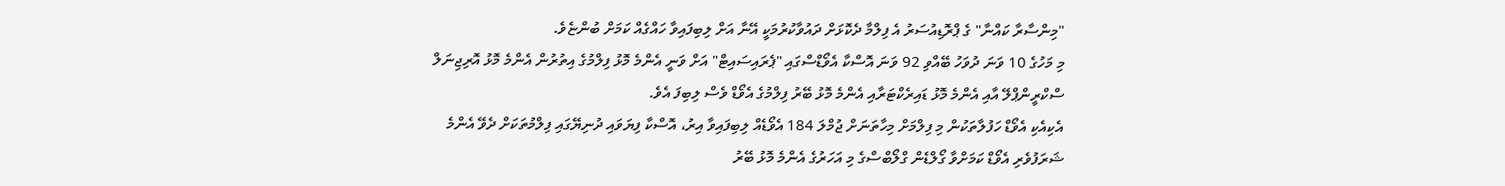"މިންސާރާ ކައްނާ" ގެ ޕްރޮޑިއުސަރު އެ ފިލްމާ ދެކޮޅަށް ދައުވާކުރުމަކީ އޭނާ އަށް ލިބިފައިވާ ހައްގެއް ކަމަށް ބުންޏެވެ.
މި މަހުގެ 10 ވަނަ ދުވަހު ބޭއްވި 92 ވަނަ އޮސްކާ އެވޯޑްސްގައި "ޕެރައިސައިޓް" އަށް ވަނީ އެންމެ މޮޅު ފިލްމުގެ އިތުރުން އެންމެ މޮޅު އޮރިޖިނަލް ސްކްރީންޕްލޭ އާއި އެންމެ މޮޅު ޑައިރެކްޓަރާއި އެންމެ މޮޅު ބޭރު ފިލްމުގެ އެވޯޑް ވެސް ލިބިފަ އެވެ.
އެކިއެކި އެވޯޑް ހަފުލާތަކުން މި ފިލްމަށް މިހާތަނަށް ޖުމްލަ 184 އެވޯޑެއް ލިބިފައިވާ އިރު، އޮސްކާ ފިޔަވައި ދުނިޔޭގައި ފިލްމުތަކަށް ދެވޭ އެންމެ ޝަރަފުވެރި އެވޯޑް ކަމަށްވާ ގޯލްޑެން ގްލޯބްސްގެ މި އަހަރުގެ އެންމެ މޮޅު ބޭރު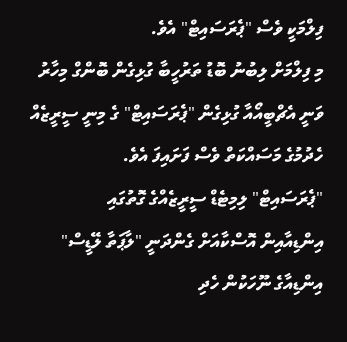ފިލްމަކީ ވެސް "ޕެރަސައިޓް" އެވެ.
މި ފިލްމަށް ލިބުނު ބޮޑު ތަރުހީބާ ގުޅިގެން ބޮންގް މިހާރު ވަނީ އެޗްބީއޯއާ ގުޅިގެން "ޕެރަސައިޓް" ގެ މިނީ ސީރީޒެއް ހެދުމުގެ މަސައްކަތް ވެސް ފަށައިފަ އެވެ.
"ޕެރަސައިޓް" ލިމިޓެޑް ސީރީޒެއްގެ ގޮތުގައި
އިންޑިއާއިން އޮސްކާއަށް ގެންދަނީ "ލާޕަތާ ލޭޑީސް"
އިންޑިއާގެ ނޫހަކުން ހެދި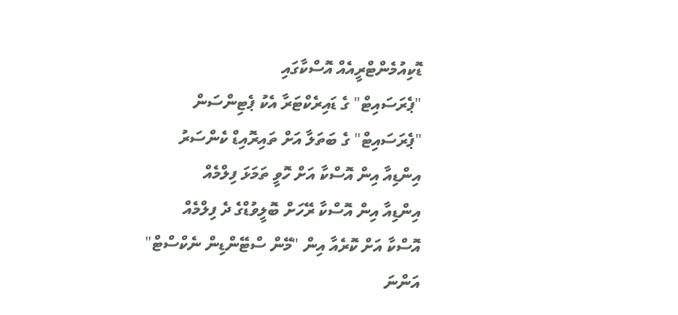ޑޮކިއުމެންޓްރީއެއް އޮސްކާގައި
"ޕެރަސައިޓް" ގެ ޑައިރެކްޓަރާ އެކު ޕެޓިންސަން
"ޕެރަސައިޓް" ގެ ބަތަލާ އަށް ތައިރޮއިޑް ކެންސަރު
އިންޑިއާ އިން އޮސްކާ އަށް ހޮވީ ތަމަޅަ ފިލްމެއް
އިންޑިއާ އިން އޮސްކާ ރޭހަށް ބޮލީވުޑްގެ ދެ ފިލްމެއް
އޮސްކާ އަށް ކޮރެއާ އިން "މޭން ސްޓޭންޑިން ނެކްސްޓް"
އަންނަ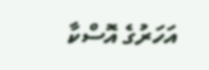އަހަރުގެ އޮސްކާ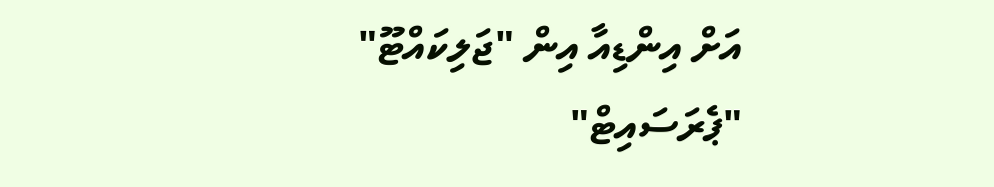އަށް އިންޑިއާ އިން "ޖަލިކައްޓޫ"
"ޕެރަސައިޓް"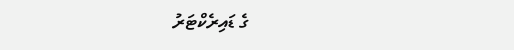ގެ ޑައިރެކްޓަރު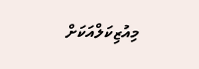މިއުޒިކަލްއަކަށް